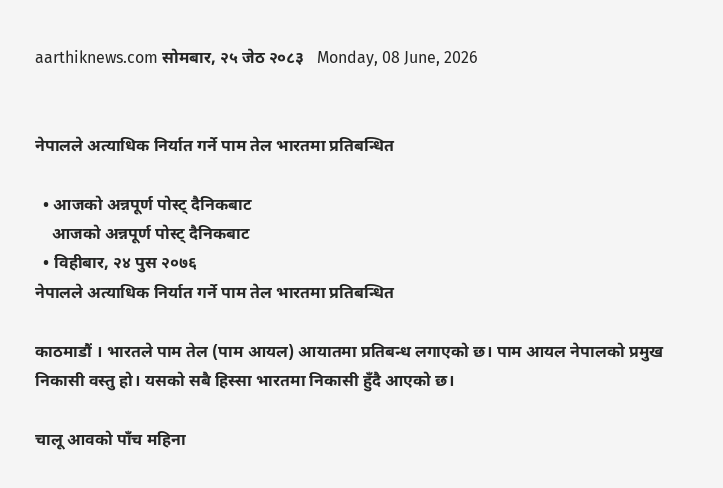aarthiknews.com सोमबार, २५ जेठ २०८३   Monday, 08 June, 2026


नेपालले अत्याधिक निर्यात गर्ने पाम तेल भारतमा प्रतिबन्धित

  • आजको अन्नपूर्ण पोस्ट् दैनिकबाट
    आजको अन्नपूर्ण पोस्ट् दैनिकबाट
  • विहीबार, २४ पुस २०७६
नेपालले अत्याधिक निर्यात गर्ने पाम तेल भारतमा प्रतिबन्धित

काठमाडौं । भारतले पाम तेल (पाम आयल) आयातमा प्रतिबन्ध लगाएको छ। पाम आयल नेपालको प्रमुख निकासी वस्तु हो। यसको सबै हिस्सा भारतमा निकासी हुँदै आएको छ।

चालू आवको पाँच महिना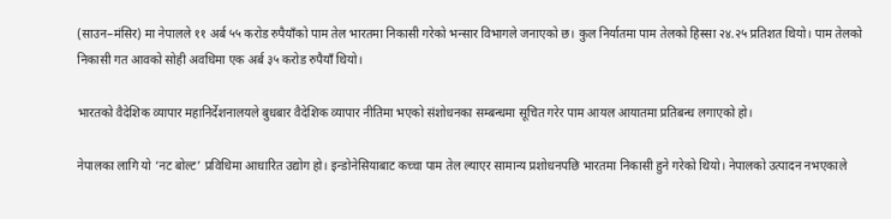(साउन–मंसिर) मा नेपालले ११ अर्ब ५५ करोड रुपैयाँको पाम तेल भारतमा निकासी गरेको भन्सार विभागले जनाएको छ। कुल निर्यातमा पाम तेलको हिस्सा २४.२५ प्रतिशत थियो। पाम तेलको निकासी गत आवको सोही अवधिमा एक अर्ब ३५ करोड रुपैयाँ थियो।

भारतको वैदेशिक व्यापार महानिर्देशनालयले बुधबार वैदेशिक व्यापार नीतिमा भएको संशोधनका सम्बन्धमा सूचित गरेर पाम आयल आयातमा प्रतिबन्ध लगाएको हो।

नेपालका लागि यो ‘नट बोल्ट’ प्रविधिमा आधारित उद्योग हो। इन्डोनेसियाबाट कच्चा पाम तेल ल्याएर सामान्य प्रशोधनपछि भारतमा निकासी हुने गरेको थियो। नेपालको उत्पादन नभएकाले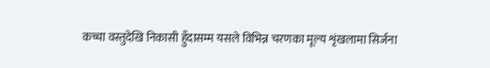कच्चा वस्तुदेखि निकासी हुँदासम्म यसले विभिन्न चरणका मूल्य शृंखलामा सिर्जना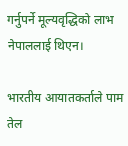गर्नुपर्ने मूल्यवृद्धिको लाभ नेपाललाई थिएन।

भारतीय आयातकर्ताले पाम तेल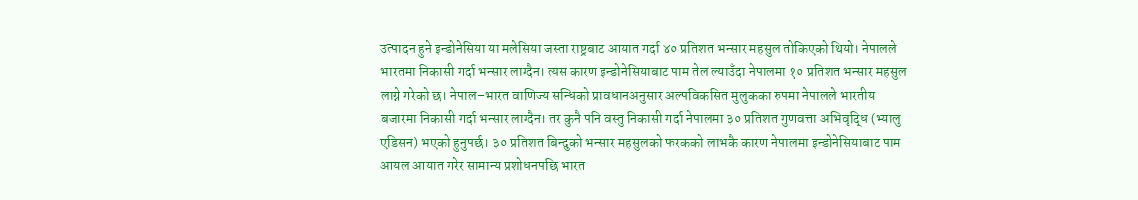उत्पादन हुने इन्डोनेसिया या मलेसिया जस्ता राष्ट्रबाट आयात गर्दा ४० प्रतिशत भन्सार महसुल तोकिएको थियो। नेपालले भारतमा निकासी गर्दा भन्सार लाग्दैन। त्यस कारण इन्डोनेसियाबाट पाम तेल ल्याउँदा नेपालमा १० प्रतिशत भन्सार महसुल लाग्ने गरेको छ। नेपाल–भारत वाणिज्य सन्धिको प्रावधानअनुसार अल्पविकसित मुलुकका रुपमा नेपालले भारतीय बजारमा निकासी गर्दा भन्सार लाग्दैन। तर कुनै पनि वस्तु निकासी गर्दा नेपालमा ३० प्रतिशत गुणवत्ता अभिवृद्धि (भ्यालु एडिसन) भएको हुनुपर्छ। ३० प्रतिशत बिन्दुको भन्सार महसुलको फरकको लाभकै कारण नेपालमा इन्डोनेसियाबाट पाम आयल आयात गरेर सामान्य प्रशोधनपछि भारत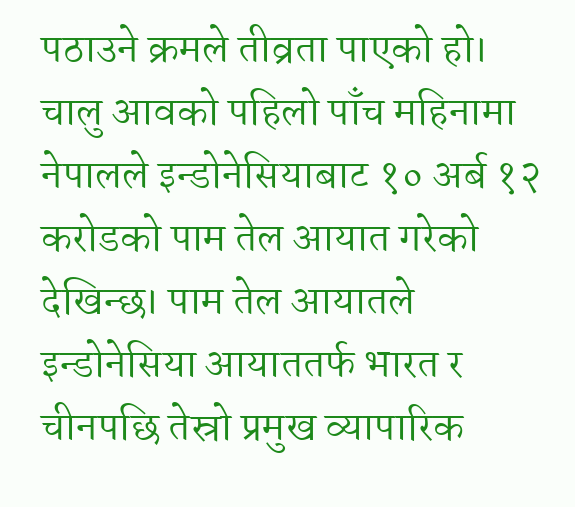पठाउने क्रमले तीव्रता पाएको हो। चालु आवको पहिलो पाँच महिनामा नेपालले इन्डोनेसियाबाट १० अर्ब १२ करोडको पाम तेल आयात गरेको देखिन्छ। पाम तेल आयातले इन्डोनेसिया आयाततर्फ भारत र चीनपछि तेस्रो प्रमुख व्यापारिक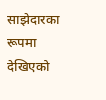साझेदारका रूपमा देखिएको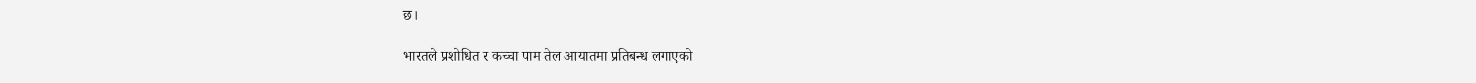छ।

भारतले प्रशोधित र कच्चा पाम तेल आयातमा प्रतिबन्ध लगाएको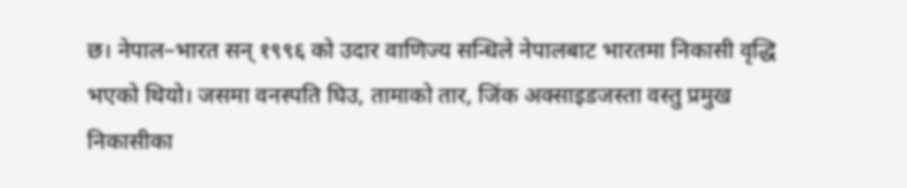छ। नेपाल–भारत सन् १९९६ को उदार वाणिज्य सन्धिले नेपालबाट भारतमा निकासी वृद्धि भएको थियो। जसमा वनस्पति घिउ, तामाको तार, जिंक अक्साइडजस्ता वस्तु प्रमुख निकासीका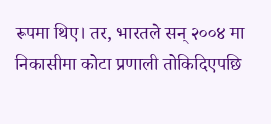रूपमा थिए। तर, भारतले सन् २००४ मा निकासीमा कोटा प्रणाली तोकिदिएपछि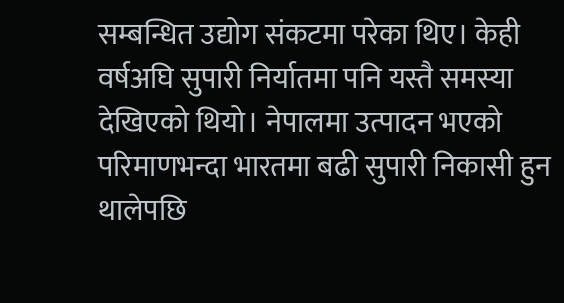सम्बन्धित उद्योग संकटमा परेका थिए। केही वर्षअघि सुपारी निर्यातमा पनि यस्तै समस्या देखिएको थियो। नेपालमा उत्पादन भएको परिमाणभन्दा भारतमा बढी सुपारी निकासी हुन थालेपछि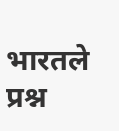भारतले प्रश्न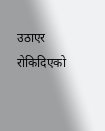उठाएर रोकिदिएको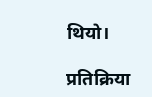थियो।

प्रतिक्रिया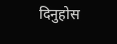दिनुहोस